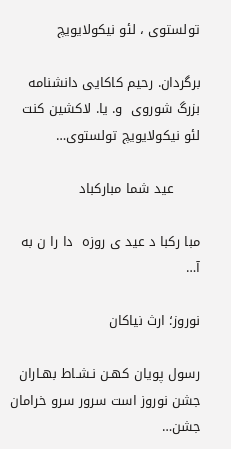تولستوی ، لئو نیکولایویچ

برگردان. رحیم کاکایی دانشنامه بزرگ شوروی  و. یا. لاکشین کنت لئو نیکولایویچ تولستوی…

      عید شما مبارکباد

مبا رکبا د عید ی روزه  دا را ن به آ…

نوروز؛ ارث نیاکان

رسول پویان کهـن نـشـاط بهـاران جشن نوروز است سرور سرو خرامان جشن…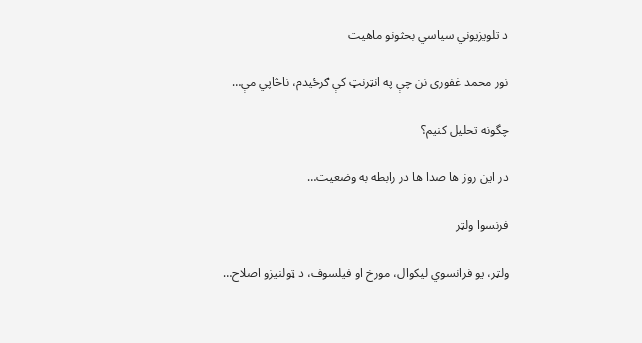د تلویزیوني سیاسي بحثونو ماهیت

نور محمد غفوری نن چې په انټرنټ کې ګرځیدم، ناڅاپي مې…

چگونه تحلیل کنیم؟

در این روز ها صدا ها در رابطه به وضعیت…

فرنسوا ولټر

ولټر، یو فرانسوي لیکوال، مورخ او فیلسوف، د ټولنیزو اصلاح…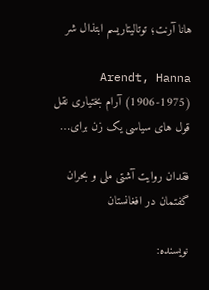هانا آرنت؛ توتالیتاریسم ابتذال شر

Arendt, Hanna (1906-1975) آرام بختیاری نقل قول های سیاسی یک زن برای…

فقدان روایت آشتی ملی و بحران گفتمان در افغانستان

نویسنده: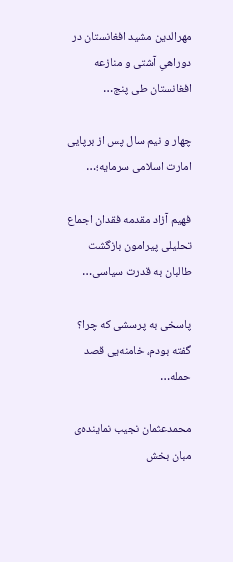مهرالدین مشید افغانستان در دوراهیِ آشتی و منازعه افغانستان طی پنج…

چهار و نیم سال پس از برپایی امارت اسلامی سرمایه؛…

فهیم آزاد مقدمه فقدان اجماع تحلیلی پیرامون بازگشت طالبان به قدرت سیاسی…

پاسخی به پرسشی که چرا؟ گفته بودم، خامنه‌یی قصد حمله…

محمدعثمان نجیب نماینده‌ی مبان بخش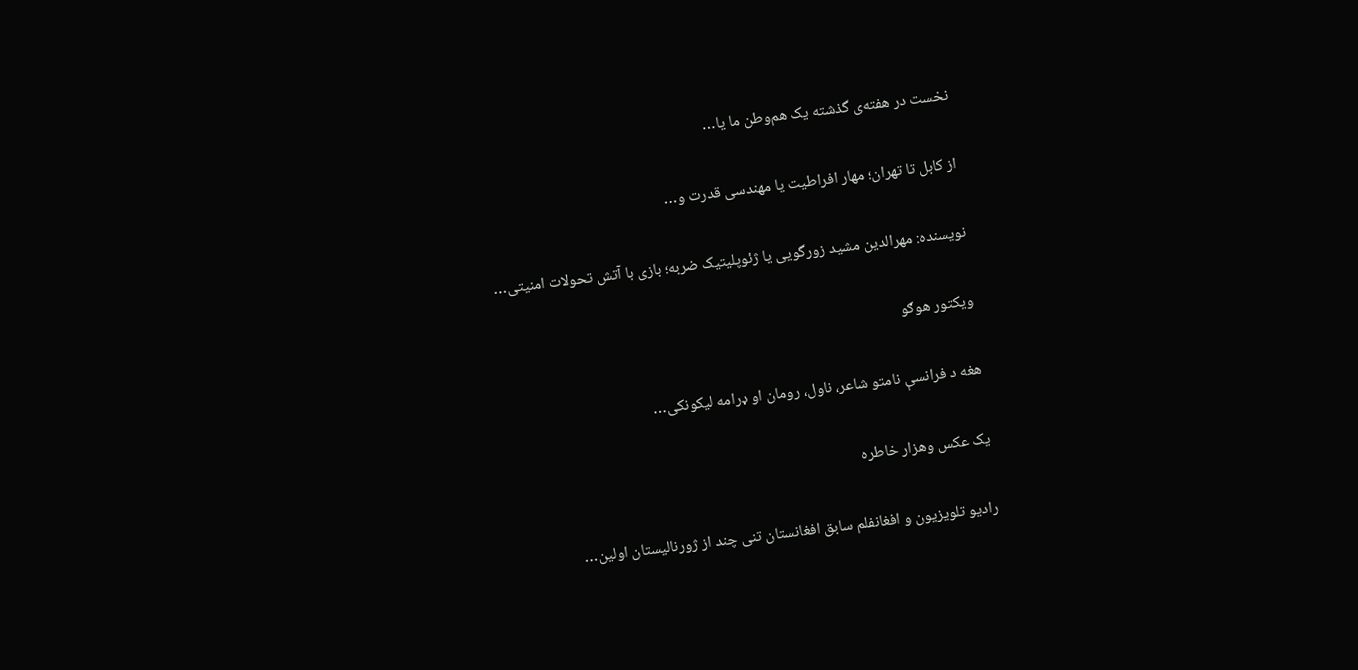نخست در هفته‌ی گذشته‌ یک هم‌وطن ما یا…

از کابل تا تهران؛ مهار افراطیت یا مهندسی قدرت و…

نویسنده: مهرالدین مشید زورگویی یا ژئوپلیتیک ضربه؛ بازی با آتش تحولات امنیتی…

ویکتور هوګو

هغه د فرانسې نامتو شاعر، ناول، رومان او ډرامه لیکونکی…

یک عکس وهزار خاطره

راديو تلويزيون و افغانفلم سابق افغانستان تنى چند از ژورناليستان اولين…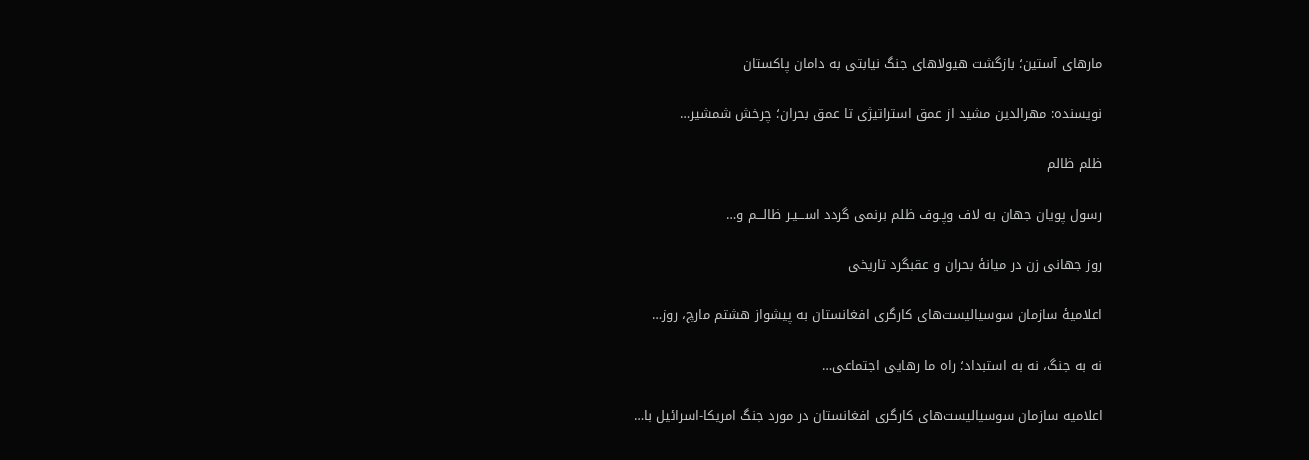مارهای آستین؛ بازگشت هیولاهای جنگ نیابتی به دامان پاکستان

نویسنده: مهرالدین مشید از عمق استراتیژی تا عمق بحران؛ چرخش شمشیر…

ظلم ظالم

رسول پویان جهان به لاف وپـوف ظلم برنمی گردد اســـیـر ظالـــم و…

روز جهانی زن در میانۀ بحران و عقبگرد تاریخی

اعلامیۀ سازمان سوسیالیست‌های کارگری افغانستان به پیشواز هشتم مارچ، روز…

نه به جنگ، نه به استبداد؛ راه ما رهایی اجتماعی…

اعلامیه سازمان سوسیالیست‌های کارگری افغانستان در مورد جنگ امریکا-اسرائیل با…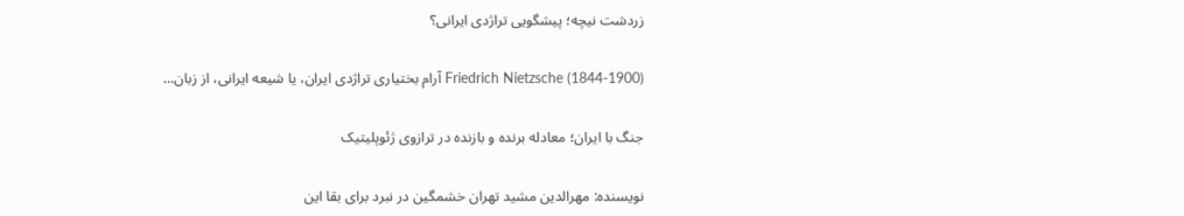زردشت نیچه؛ پیشگویی تراژدی ایرانی؟

Friedrich Nietzsche (1844-1900) آرام بختیاری تراژدی ایران، یا شیعه ایرانی، از زبان…

جنگ با ایران؛ معادله برنده و بازنده در ترازوی ژئوپلیتیک

نویسنده: مهرالدین مشید تهران خشمگین در نبرد برای بقا این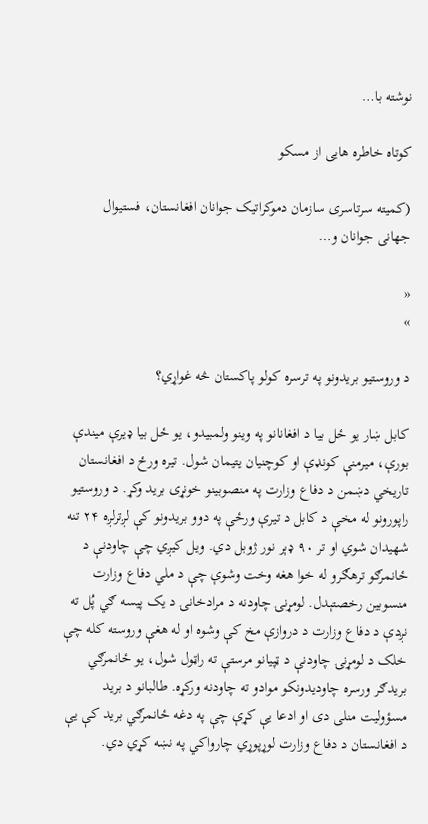نوشته با…

کوتاه خاطره هایی از مسکو

(کمیته سرتاسری سازمان دموکراتیک جوانان افغانستان، فستیوال جهانی جوانان و…

«
»

د وروستيو بريدونو په ترسره کولو پاکستان څه غواړي؟

کابل ښار يو ځل بيا د افغانانو په وينو ولمبيدو، يو ځل بيا ډيرې ميندې بورې، ميرمنې کونډې او کوچنيان یتيمان شول. تيره ورځ د افغانستان تاريخي دښمن د دفاع وزارت په منصوبينو خونړی بريد وکړ. د وروستیو راپورونو له مخې د کابل د تيرې ورځې په دوو بریدونو کې لږترلږه ۲۴ تنه شهیدان شوي او تر ۹۰ ډېر نور ژوبل دي. ویل کیږي چې چاودنې د ځانمرګو ترهګرو له خوا هغه وخت وشوې چې د ملي دفاع وزارت منسوبین رخصتېدل. لومړنۍ چاودنه د مرادخانۍ د یک پیسه ‌ګي پُل ته نږدې د دفاع وزارت د دروازې مخ کې وشوه او له هغې وروسته کله چې خلک د لومړنۍ چاودنې د ټپیانو مرستې ته راټول شول، یو ځانمرګي بریدګر ورسره چاودیدونکو موادو ته چاودنه ورکړه. طالبانو د برید مسؤولیت منلی دی او ادعا یې کړې چې په دغه ځانمرګي برید کې یې د افغانستان د دفاع وزارت لوړپوړي چارواکي په نښه کړي دي.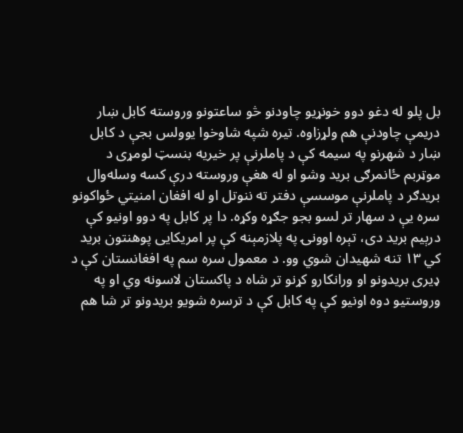بل پلو له دغو دوو خونړیو چاودنو څو ساعتونو وروسته کابل ښار دريمې چاودنې هم ولړزاوه. تیره شپه شاوخوا یوولس بجې د کابل ښار د شهرنو په سیمه کې د پاملرنې پر خیریه بنسټ لومړی د موټربم ځانمرګی برید وشو او له هغې وروسته درې کسه وسله‌وال بریدګر د پاملرنې موسسې دفتر ته ننوتل او له افغان امنیتي ځواکونو سره یې د سهار تر لسو بجو جګړه وکړه. دا پر کابل په دوو اونیو کې درېیم برید دی، تېره اوونۍ په پلازمېنه کې پر امریکایی پوهنتون برید کي ۱۳ تنه شهیدان شوي وو. د معمول سره سم په افغانستان کې د ډیری بريدونو او ورانکارو کړنو تر شاه د پاکستان لاسونه وي او په وروستيو دوه اونيو کې په کابل کې د ترسره شويو بريدونو تر شا هم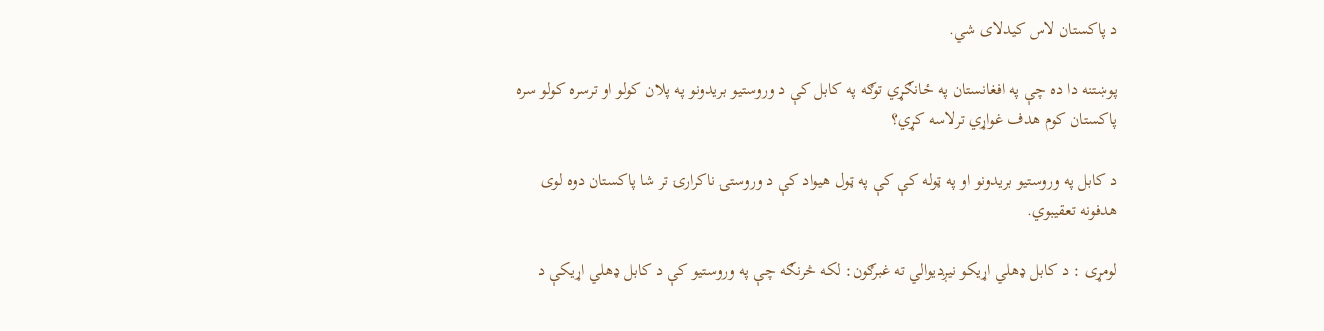د پاکستان لاس کيدلای شي.

پوښتنه دا ده چې په افغانستان په ځانګړي توګه په کابل کې د وروستيو بريدونو په پلان کولو او ترسره کولو سره پاکستان کوم هدف غواړي ترلاسه کړي؟

د کابل په وروستيو بريدونو او په ټوله کې کې په ټول هيواد کې د وروستۍ ناکرارۍ تر شا پاکستان دوه لوی هدفونه تعقيبوي.

لومړی : د کابل ډهلي اړيکو نيږديوالي ته غبرګون: لکه څرنګه چې په وروستيو کې د کابل ډهلي اړيکې د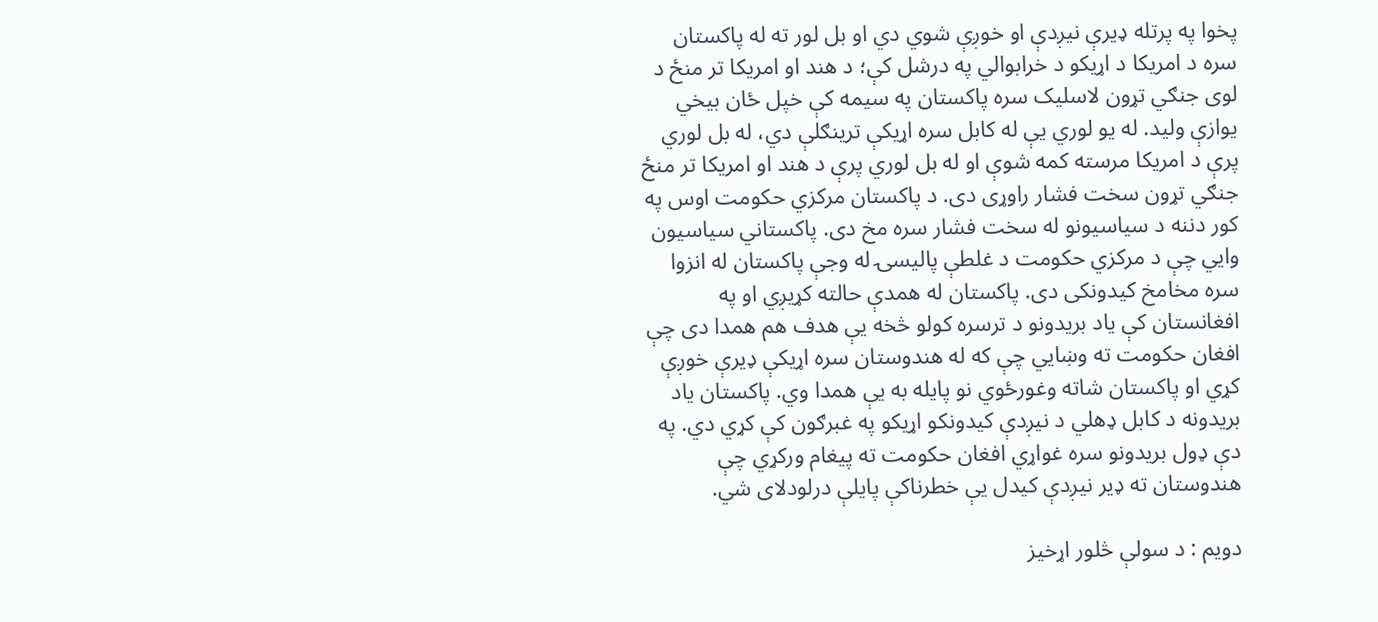پخوا په پرتله ډیرې نيږدې او خوږې شوي دي او بل لور ته له پاکستان سره د امريکا د اړيکو د خرابوالي په درشل کې؛ د هند او امريکا تر منځ د لوی جنګي تړون لاسليک سره پاکستان په سيمه کې خپل ځان بيخي يوازې وليد. له يو لوري يې له کابل سره اړيکې ترينګلې دي، له بل لوري پرې د امريکا مرسته کمه شوې او له بل لوري پرې د هند او امريکا تر منځ جنګي تړون سخت فشار راوړی دی. د پاکستان مرکزي حکومت اوس په کور دننه د سياسيونو له سخت فشار سره مخ دی. پاکستاني سياسیون وايي چې د مرکزي حکومت د غلطې پاليسۍ له وجې پاکستان له انزوا سره مخامخ کيدونکی دی. پاکستان له همدې حالته کړيږي او په افغانستان کې یاد بريدونو د ترسره کولو څخه يې هدف هم همدا دی چې افغان حکومت ته وښايي چې که له هندوستان سره اړيکې ډيرې خوږې کړي او پاکستان شاته وغورځوي نو پايله به يې همدا وي. پاکستان ياد بريدونه د کابل ډهلي د نيږدې کيدونکو اړيکو په غبرګون کې کړي دي. په دې ډول بريدونو سره غواړي افغان حکومت ته پيغام ورکړي چې هندوستان ته ډير نيږدې کيدل يې خطرناکې پایلې درلودلای شي.

دویم : د سولې څلور اړخيز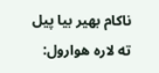ناکام بهير بيا پیل ته لاره هوارول: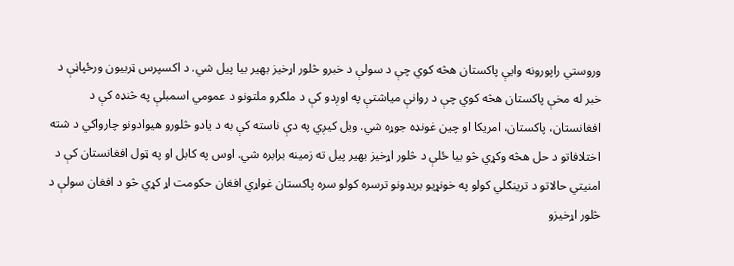وروستي راپورونه وايې پاکستان هڅه کوي چې د سولې د خبرو څلور اړخيز بهير بيا پيل شي. د اکسپرس ټربيون ورځپاڼې د خبر له مخې پاکستان هڅه کوي چې د روانې مياشتې په اوږدو کې د ملګرو ملتونو د عمومي اسمبلې په څنډه کې د افغانستان، پاکستان، امریکا او چين غونډه جوړه شي. ويل کيږي په دې ناسته کې به د يادو څلورو هيوادونو چارواکي د شته اختلافاتو د حل هڅه وکړي څو بيا ځلې د څلور اړخيز بهير پيل ته زمینه برابره شي. اوس په کابل او په ټول افغانستان کې د امنيتي حالاتو د ترینګلي کولو په خونړيو بريدونو ترسره کولو سره پاکستان غواړي افغان حکومت اړ کړي څو د افغان سولې د څلور اړخيزو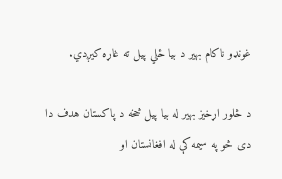غونډو ناکام بهير د بيا ځلي پیل ته غاړه کيږدي.

د څلور اړخيز بهير له بيا پیل څخه د پاکستان هدف دا دی څو په سيمه کې له افغانستان او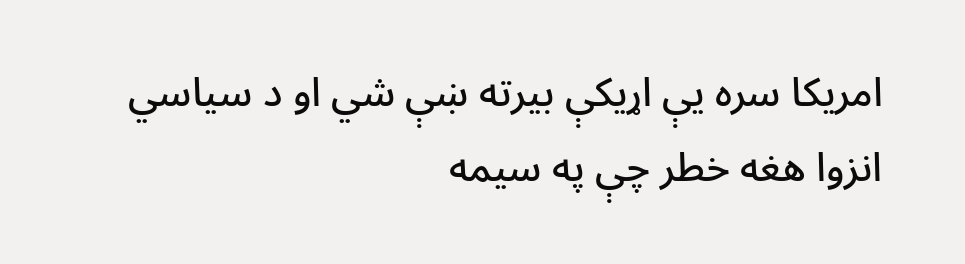امريکا سره يې اړيکې بيرته ښې شي او د سياسي انزوا هغه خطر چې په سيمه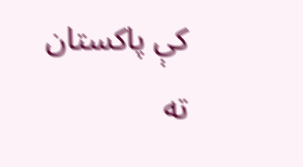کې پاکستان ته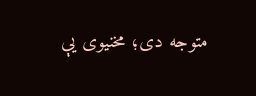متوجه دی؛ مخنيوی يې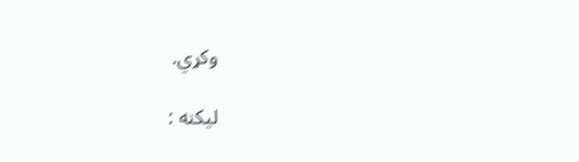وکړي.

لیکنه :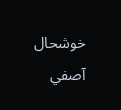خوشحال آصفي